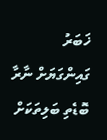ޚަބަރު
ގައިންގަޔަށް ނާރާ ބޮޑެތި ބަލިތަކަށް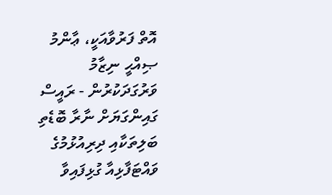އޮތް ފަރުވާއަކީ، ޢާންމު ޞިއްޙީ ނިޒާމު ވަރުގަދަކުރުން - ރައީސް
ގައިންގަޔަށް ނާރާ ބޮޑެތި ބަލިތަކާއި ދިރިއުޅުމުގެ ވައްޓަފާޅިއާ ގުޅިފައިވާ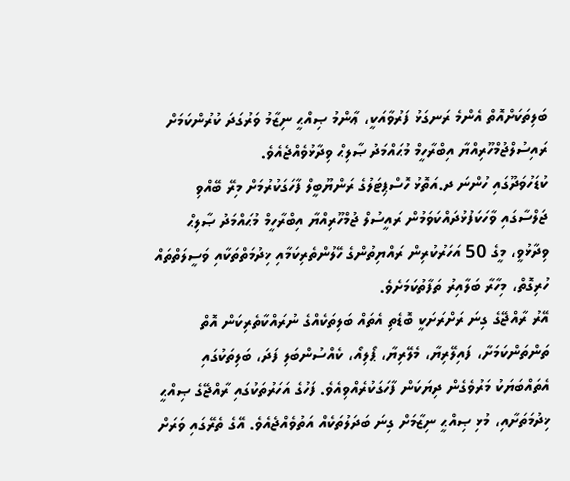ބަލިތަކަށްއޮތް އެންމެ ރަނގަޅު ފަރުވާއަކީ، ޢާންމު ޞިއްޙީ ނިޒާމު ވަރުގަދަ ކުރުންކަމަށް ރައިސުލްޖުމްހޫރިއްޔާ އިބްރާހީމް މުޙައްމަދު ޞާލިޙް ވިދާޅުވެއްޖެއެވެ.
ކުޑަހުވަދޫގައި ހުންނަ ދ.އަތޮޅު ހޮސްޕިޓަލުގެ ރަންޔޫބީލް ފާހަގަކުރުމަށް މިރޭ ބޭއްވި ޖަލްސާގައި ވާހަކަފުޅުދައްކަވަމުން ރައީސުލް ޖުމްހޫރިއްޔާ އިބްރާހީމް މުޙައްމަދު ޞާލިޙް ވިދާޅުވީ، މީގެ 50 އަހަރުކުރިން ރައްޔިތުންގެ ހޭލުންތެރިކަމާއި ޚިދުމަތްތަކާއި ވަސީލަތްތައް ހުރިގޮތް، މިހާރާ ބަލާއިރު ތަފާތުކަމަށެވެ.
އޭރު ރާއްޖޭގެ ގިނަ ރަށްރަށަކީ ބޮޑެތި އެތައް ބަލިތަކެއްގެ ނުރައްކާތެރިކަން އޮތް ތަންތަންކަމަށާ، ފައިލޭރިޔާ، މެލޭރިޔާ، ޕޯލިއޯ، ކެއްސުންބަލި ފަދަ، ބަލިތަކުގައި އެތައްބަޔަކު މަރުވެގެން ދިޔަކަން ފާހަގަކުރެއްވިއެވެ. ފަހުގެ އަހަރުތަކުގައި ރާއްޖޭގެ ޞިއްޙީ ޚިދުމަތަށާއި، މުޅި ޞިއްޙީ ނިޒާމަށް ގިނަ ބަދަލުތަކެއް އަތުވެއްޖެއެވެ. އޭގެ ތެރޭގައި ވަރަށް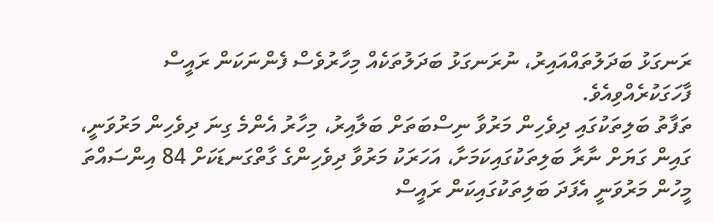ރަނގަޅު ބަދަލުތައްއައިރު، ނުރަނގަޅު ބަދަލުތަކެއް މިހާރުވެސް ފެންނަކަން ރައީސް ފާހަގަކުރެއްވިއެވެ.
ތަފާތު ބަލިތަކުގައި ދިވެހިން މަރުވާ ނިސްބަތަށް ބަލާއިރު، މިހާރު އެންމެ ގިނަ ދިވެހިން މަރުވަނީ، ގައިން ގަޔަށް ނާރާ ބަލިތަކުގައިކަމަށާ، އަހަރަކު މަރުވާ ދިވެހިންގެ ގާތްގަނޑަކަށް 84 އިންސައްތަ މީހުން މަރުވަނީ އެފަދަ ބަލިތަކުގައިކަން ރައީސް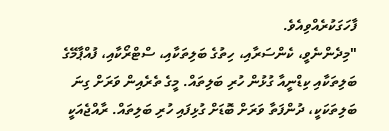ފާހަގަކުރެއްވިއެވެ.
"މިދެންނެވީ، ކެންސަރާއި، ހިތުގެ ބަލިތަކާއި، ސްޓްރޯކާއި، ފުއްޕާމޭގެ ބަލިތަކާއި ކިޑްނީއާ ގުޅުން ހުރި ބަލިތައް. މީގެ ތެރެއިން ވަރަށް ގިނަ ބަލިތަކަކީ، ދުންފަތާ ވަރަށް ބޮޑަށް ގުޅިފައި ހުރި ބަލިތައް. ރާއްޖެއަކީ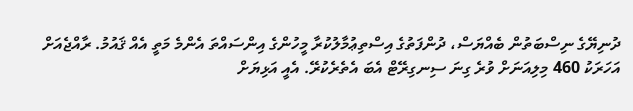ދުނިޔޭގެ ނިސްބަތުން ބެއްޔަސް، ދުންފަތުގެ އިސްތިޢުމާލުކުރާ މީހުންގެ އިންސައްތަ އެންމެ މަތީ އެއް ޤައުމު. ރާއްޖެއަށް އަހަރަކު 460 މިލިއަނަށް ވުރެ ގިނަ ސިނގިރޭޓް އެބަ އެތެރެކުރޭ. އެއީ އަޅިޔަށް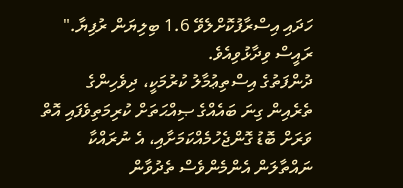ހަދައި އިސްރާފުކޮށްލެވޭ 1.6 ބިލިޔަން ރުފިޔާ." ރައީސް ވިދާޅުވިއެވެ.
ދުންފަތުގެ އިސްތިޢުމާލު ކުރުމަކީ، ދިވެހިންގެ ތެރެއިން ގިނަ ބައެއްގެ ޞިއްޙަތަށް ކުރިމަތިވެފައި އޮތް ވަރަށް ބޮޑު ގޮންޖެހުމެއްކަމަށާއި، އެ ނުރައްކާ ނައްތާލަން އެންމެންވެސް ތެދުވާން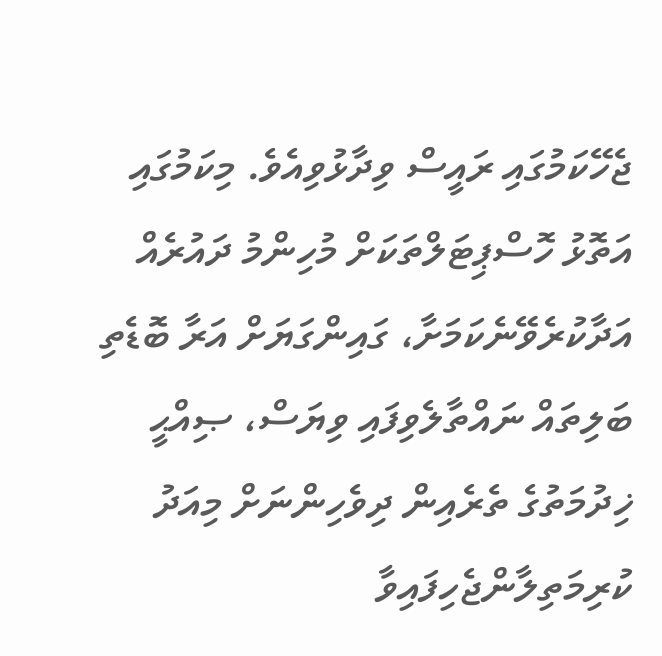ޖެހޭކަމުގައި ރައީސް ވިދާޅުވިއެވެ. މިކަމުގައި އަތޮޅު ހޮސްޕިޓަލްތަކަށް މުހިންމު ދައުރެއް އަދާކުރެވޭނެކަމަށާ، ގައިންގަޔަށް އަރާ ބޮޑެތި ބަލިތައް ނައްތާލެވިފައި ވިޔަސް، ޞިއްޙީ ޚިދުމަތުގެ ތެރެއިން ދިވެހިންނަށް މިއަދު ކުރިމަތިލާންޖެހިފައިވާ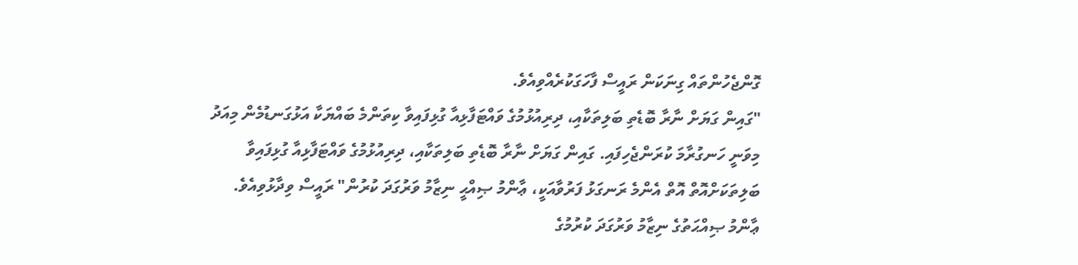ގޮންޖެހުންތައް ގިނަކަން ރައީސް ފާހަގަކުރެއްވިއެވެ.
"ގައިން ގަޔަށް ނާރާ ބޮޑެތި ބަލިތަކާއި، ދިރިއުޅުމުގެ ވައްޓަފާޅިއާ ގުޅިފައިވާ ކިތަންމެ ބައްޔަކާ އަޅުގަނޑުމެން މިއަދު މިވަނީ ހަނގުރާމަ ކުރަންޖެހިފައި. ގައިން ގަޔަށް ނާރާ ބޮޑެތި ބަލިތަކާއި، ދިރިއުޅުމުގެ ވައްޓަފާޅިއާ ގުޅިފައިވާ ބަލިތަކަށްއޮތް އޮތް އެންމެ ރަނގަޅު ފަރުވާއަކީ، ޢާންމު ޞިއްޙީ ނިޒާމު ވަރުގަދަ ކުރުން" ރައީސް ވިދާޅުވިއެވެ.
ޢާންމު ޞިއްޙަތުގެ ނިޒާމު ވަރުގަދަ ކުރުމުގެ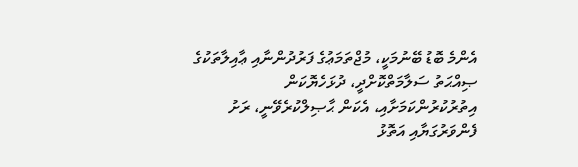އެންމެ ބޮޑު ބޭނުމަކީ، މުޖްތަމަޢުގެ ފަރުދުންނާއި ޢާއިލާތަކުގެ ޞިއްޙަތު ސަލާމަތްކޮށްދީ، ދުޅަހެޔޮކަން އިތުރުކުރުންކަމަށާއި، އެކަން ޙާޞިލްކުރެވޭނީ، ރަށު ފެންވަރުގަޔާއި އަތޮޅު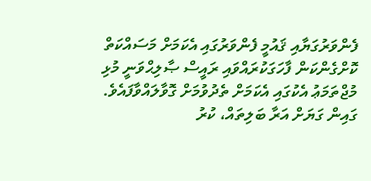ފެންވަރުގަޔާއި ޤައުމީ ފެންވަރުގައި އެކަމަށް މަސައްކަތް ކޮށްގެންކަން ފާހަގަކުރައްވައި ރައީސް ޞާލިޙްވަނީ މުޅި މުޖްތަމަޢު އެކުގައި އެކަމަށް ތެދުވުމަށް ގޮވާލައްވާފައެވެ.
ގައިން ގަޔަށް އަރާ ބަލިތައް، ކުރު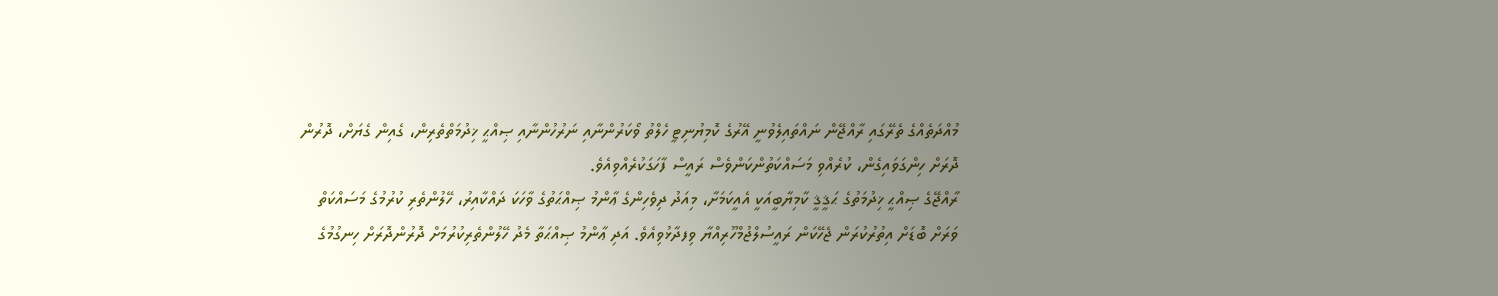މުއްދަތެއްގެ ތެރޭގައި ރާއްޖޭން ނައްތައިލެވުނީ އޭރުގެ ކޮމިޔުނިޓީ ހެލްތު ވޯކަރުންނާއި ނަރުހުންނާއި ޞިއްޙީ ޚިދުމަތްތެރިން، ގެއިން ގެޔަށް، ދޮރުން ދޮރަށް ހިންގަވައިގެން، ކުރެއްވި މަސައްކަތުންކަންވެސް ރައީސް ފާހަގަކުރެއްވިއެވެ.
ރާއްޖޭގެ ޞިއްޙީ ޚިދުމަތުގެ ޙަޤީޤީ ކާމިޔާބީއަކީ އެއީކަމަށާ، މިއަދު ދިވެހިންގެ ޢާންމު ޞިއްޙަތުގެ ވާހަކަ ދައްކާއިރު، ހޭލުންތެރި ކުރުމުގެ މަސައްކަތް ވަރަށް ބޮޑަށް އިތުރުކުރަން ޖެހޭކަން ރައީސުލްޖުމްހޫރިއްޔާ ވިފދާޅުވިއެވެ. އަދި ޢާންމު ޞިއްޙަތާ މެދު ހޭލުންތެރިކުރުމަށް ދޮރުންދޮރަށް ހިނގުމުގެ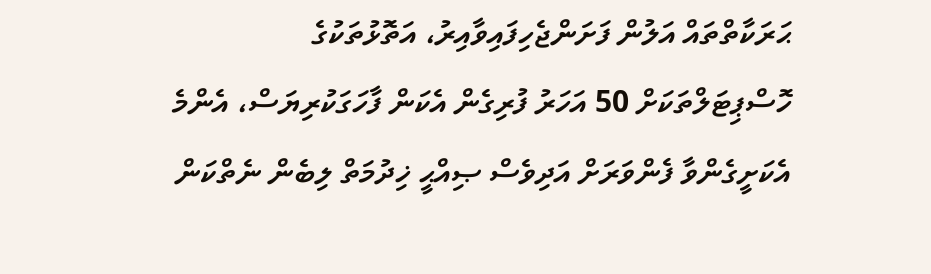ޙަރަކާތްތައް އަލުން ފަށަންޖެހިފައިވާއިރު، އަތޮޅުތަކުގެ ހޮސްޕިޓަލްތަކަށް 50 އަހަރު ފުރިގެން އެކަން ފާހަގަކުރިޔަސް، އެންމެ އެކަށީގެންވާ ފެންވަރަށް އަދިވެސް ޞިއްޙީ ޚިދުމަތް ލިބެން ނެތްކަން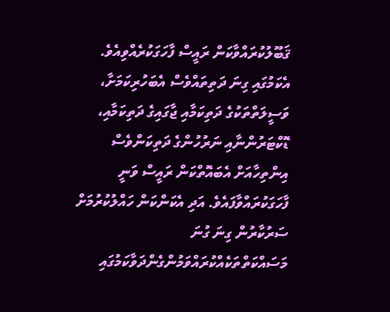ޤަބޫލުކުރައްވާކަން ރައީސް ފާހަގަކުރެއްވިއެވެ.
އެކަމުގައި ގިނަ ދަތިތައްވެސް އެބަހުރިކަމަށާ، ވަސީލަތްތަކުގެ ދަތިކަމާއި ޖާގައިގެ ދަތިކަމާއި، ޑޮކްޓަރުންނާއި ނަރުހުންގެ ދަތިކަންވެސް އިންތިހާއަށް އެބައޮތްކަން ރައީސް ވަނީ ފާހަގަކުރައްވާފައެވެ. އަދި އެކަންކަން ހައްލުކުރުމަށް ސަރުކާރުން ގިނަ ގުނަ މަސައްކަތްތަކެއްކުރައްވަމުންގެންދަވާކަމުގައި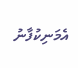އެމަނިކުފާނު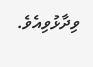ވިދާޅުވިއެވެ.